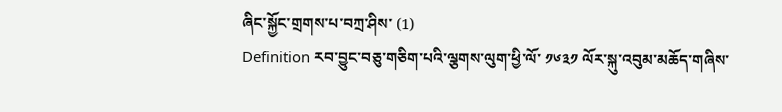ཞིང་སྐྱོང་གྲགས་པ་བཀྲ་ཤིས་ (1)
Definition རབ་བྱུང་བཅུ་གཅིག་པའི་ལྕགས་ལུག་ཕྱི་ལོ་ ༡༦༣༡ ལོར་སྐུ་འབུམ་མཆོད་གཞིས་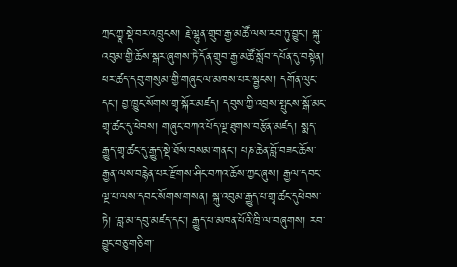ཀྲང་ཀྱཱ་སྡེ་བར་འཁྲུངས། རྗེ་ལྷུན་གྲུབ་རྒྱ་མཚོ་ལས་རབ་ཏུ་བྱུང་། སྐུ་འབུམ་གྱི་ཆོས་སྒར་ཞུགས་ཏེ་དོན་གྲུབ་རྒྱ་མཚོ་སློབ་དཔོན་དུ་བསྟེན། ཕར་ཚད་དབུ་གསུམ་གྱི་གཞུང་ལ་མཁས་པར་སྦྱངས། དགོན་ལུང་དང་། བྱ་ཁྱུང་སོགས་གྲྭ་སྐོར་མཛད། དབུས་ཀྱི་འབྲས་སྤུངས་སྒོ་མང་གྲྭ་ཚང་དུ་ཕེབས། གཞུང་བཀའ་པོད་ལྔ་ཐུགས་བརྩོན་མཛད། སྨད་རྒྱུད་གྲྭ་ཚང་དུ་རྒྱུད་སྡེ་ཐོས་བསམ་གནང་། པཎ་ཆེན་བློ་བཟང་ཆོས་རྒྱན་ལས་བརྙེན་པར་རྫོགས་ཤིང་བཀའ་ཆོས་ཀྱང་ཞུས། རྒྱལ་དབང་ལྔ་པ་ལས་དབང་སོགས་གསན། སྐུ་འབུམ་རྒྱུད་པ་གྲྭ་ཚང་དུཕེབས་ཏེ། ་བླ་མ་དབུ་མཛད་དང་། རྒྱུད་པ་མཁན་པོའི་ཁྲི་ལ་བཞུགས། རབ་བྱུང་བཅུ་གཅིག་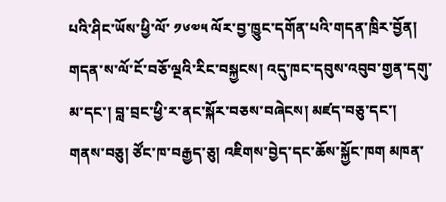པའི་ཤིང་ཡོས་ཕྱི་ལོ་ ༡༦༧༥ ལོར་བྱ་ཁྱུང་དགོན་པའི་གདན་ཁྲིར་བྱོན། གདན་ས་ལོ་ངོ་བཅོ་ལྔའི་རིང་བསྐྱངས། འདུ་ཁང་དབུས་འབུབ་གྱན་དགུ་མ་དང་། བླ་བྲང་ཕྱི་ར་ནང་སྐོར་བཅས་བཞེངས། མཛད་བཅུ་དང་། གནས་བཅུ། ཙོང་ཁ་བརྒྱད་ཅུ། འཇིགས་བྱེད་དང་ཆོས་སྐྱོང་ཁག མཁན་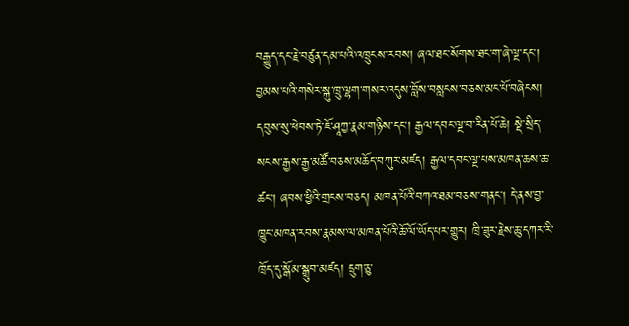བརྒྱུད་དང་རྗེ་བཙུན་དམ་པའི་འཁྲུངས་རབས། ཞལ་ཐང་སོགས་ཐང་ག་ཞེ་ལྔ་དང་། བྱམས་པའི་གསེར་སྐུ་ཁྲུ་ལྷག་གསར་འདུས་བློས་བསླངས་བཅས་མང་པོ་བཞེངས། དབུས་སུ་ཕེབས་ཏེ་ཇོ་ཤཱཀྱ་རྣམ་གཉིས་དང་། རྒྱལ་དབང་ལྔ་བ་རིན་པོ་ཆེ། སྡེ་སྲིད་སངས་རྒྱས་རྒྱ་མཚོ་བཅས་མཆོད་བཀུར་མཛད། རྒྱལ་དབང་ལྔ་པས་མཁན་ཆས་ཆ་ཚང་། ཞབས་ཕྱིའི་གྲངས་བཅད། མཁན་པོའི་བཀའ་ཐམ་བཅས་གནང། དེ་ནས་བྱ་ཁྱུང་མཁན་རབས་རྣམས་ལ་མཁན་པོའི་ཆོ་ལོ་ཡོད་པར་གྱུར། ཁྲི་ཟུར་རྗེས་ཆུ་དཀར་རི་ཁྲོད་དུ་སྒོམ་སྒྲུབ་མཛད། དྲུག་ཅུ་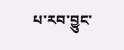པ་རབ་བྱུང་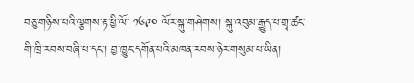བཅུ་གཉིས་པའི་ལྕགས་རྟ་ཕྱི་ལོ་ ༡༦༩༠ ལོར་སྐུ་གཤེགས། སྐུ་འབུམ་རྒྱུད་པ་གྲྭ་ཚང་གི་ཁྲི་རབས་བཞི་པ་དང་། བྱ་ཁྱུང་དགོན་པའི་མཁན་རབས་ཉེར་གསུམ་པ་ཡིན།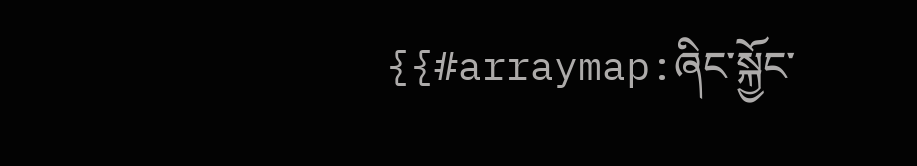{{#arraymap:ཞིང་སྐྱོང་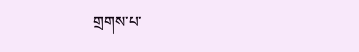གྲགས་པ་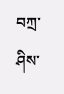བཀྲ་ཤིས་